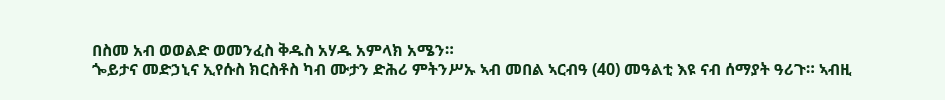በስመ አብ ወወልድ ወመንፈስ ቅዱስ አሃዱ አምላክ አሜን።
ጐይታና መድኃኒና ኢየሱስ ክርስቶስ ካብ ሙታን ድሕሪ ምትንሥኡ ኣብ መበል ኣርብዓ (40) መዓልቲ እዩ ናብ ሰማያት ዓሪጉ። ኣብዚ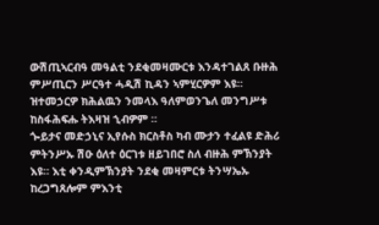ውሽጢኣርብዓ መዓልቲ ንደቂመዛሙርቱ እንዳተገልጸ ቡዙሕ ምሥጢርን ሥርዓተ ሓዲሽ ኪዳን ኣምሂርዎም እዩ። ዝተመኃርዎ ክሕልዉን ንመላእ ዓለምወንጌለ መንግሥቱ ከስፋሕፍሑ ትእዛዝ ኂብዎም ።
ጐይታና መድኃኒና ኢየሱስ ክርስቶስ ካብ ሙታን ተፈልዩ ድሕሪ ምትንሥኡ ሽዑ ዕለተ ዕርገቱ ዘይገበሮ ስለ ብዙሕ ምኽንያት እዩ። እቲ ቀንዲምኽንያት ንደቂ መዛምርቱ ትንሣኤኡ ከረጋግጸሎም ምእንቲ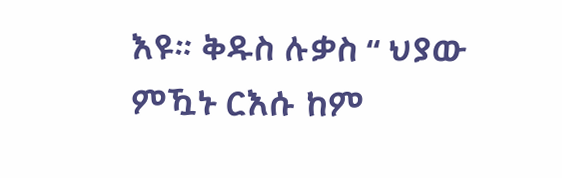እዩ። ቅዱስ ሉቃስ “ ህያው ምዃኑ ርእሱ ከም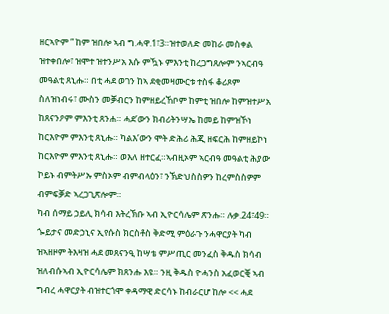ዘርኣዮም ” ከም ዝበሎ ኣብ ግ.ሓዋ.1፣3።ዝተወለድ መከራ መስቀል ዝተቀበሎ፣ ዝሞተ ዝተንሥአ እሱ ምዃኑ ምእንቲ ከረጋግጸሎም ንኣርብዓ መዓልቲ ጸኒሑ። በቲ ሓደ ወገን ከኣ ደቂመዛሙርቱ ተስፋ ቆሪጾም ስለዝነብሩ፣ ሙስን መቓብርን ከምዘይረኸቦም ከምቲ ዝበሎ ከምዝተሥአ ከጸናንዖም ምእንቲ ጸንሐ። ሓደ’ውን ክብሪትንሣኤ ከመይ ከምዝኾነ ከርእዮም ምእንቲ ጸኒሑ። ካልእ’ውን ሞት ድሕሪ ሕጂ ዘፍርሕ ከምዘይኮነ ከርእዮም ምእንቲ ጸኒሑ። ወእለ ዘተርፈ።ኣብዚኦም ኣርብዓ መዓልቲ ሕያው ኮይኑ ብምትሥኡ ምስኦም ብምብላዕን፣ ንኽድህስስዎን ከረምስስዎም ብምፍቓድ ኣረጋጊጽሎም።
ካብ ሰማይ ኃይሊ ክሳብ እትረኽቡ ኣብ ኢዮርሳሌም ጽንሑ። ሉቃ.24፣49።
ጐይታና መድኃኒና ኢየሱስ ክርስቶስ ቅድሚ ምዕራጉ ንሓዋርያት ካብ ዝኣዘዞም ትእዛዝ ሓደ መጸናንዒ ከሣቴ ምሥጢር መንፈስ ቅዱስ ክሳብ ዝለብሱኣብ ኢዮርሳሌም ክጸንሑ እዩ። ንዚ ቅዱስ ዮሓንስ አፈወርቒ ኣብ ግብረ ሓዋርያት ብዝተርጎሞ ቀዳማዊ ድርሳኑ ከብራርሆ ከሎ << ሓደ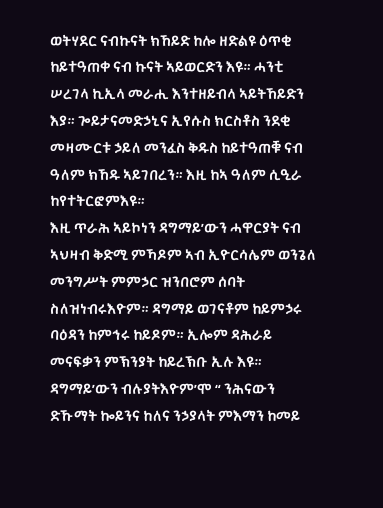ወትሃደር ናብኩናት ክኸይድ ከሎ ዘድልዩ ዕጥቂ ከይተዓጠቀ ናብ ኩናት ኣይወርድን እዩ። ሓንቲ ሠረገላ ኪኢላ መራሒ እንተዘይብላ ኣይትኸይድን እያ። ጐይታናመድኃኒና ኢየሱስ ክርስቶስ ንደቂ መዛሙርቱ ኃይለ መንፈስ ቅዱስ ከይተዓጠቑ ናብ ዓለም ክኸዱ ኣይገበረን። እዚ ከኣ ዓለም ሲዒራ ከየተትርፎምእዩ።
እዚ ጥራሕ ኣይኮነን ዳግማይ’ውን ሓዋርያት ናብ ኣህዛብ ቅድሚ ምኻዶም ኣብ ኢዮርሳሌም ወንጌለ መንግሥት ምምኃር ዝንበሮም ሰባት ስለዝነብሩእዮም። ዳግማይ ወገናቶም ከይምኃሩ ባዕዳን ከምኅሩ ከይዶም። ኢሎም ዳሕራይ መናፍቃን ምኽንያት ከይረኽቡ ኢሉ እዩ። ዳግማይ’ውን ብሉያትእዮም’ሞ “ ንሕናውን ድኹማት ኰይንና ከለና ንኃያላት ምእማን ከመይ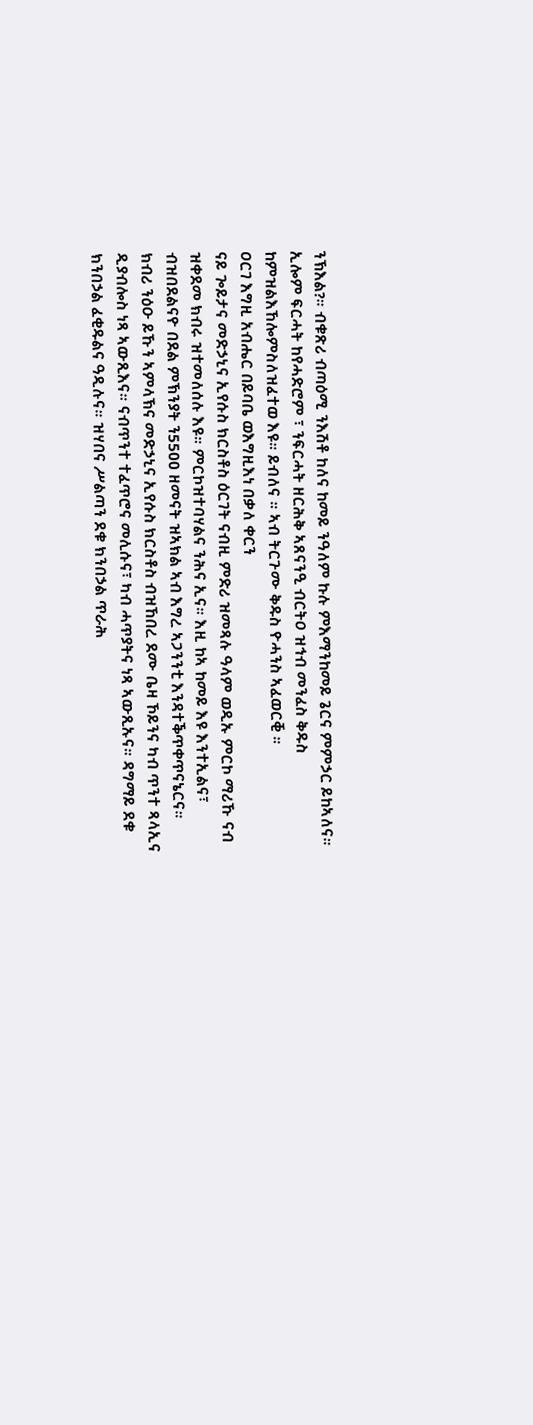ንኽእል?። ብቁጽሪ ብጣዕሚ ንእሽቶ ከለና ከመይ ንዓለም ኩሉ ምእማንከመይ ጌርና ምምኃር ይከኣለና። ኢሎም ፍርሓት ከየሓድሮም ፣ ንፍርሓት ዘርሕቅ ኣጸናንዒ ብርትዐ ዝኅብ መንፈስ ቅዱስ ከምዝልእኸሎምስለዝፈተወ እዩ። ይብለና ። ኣብ ትርጉሙ ቅዱስ ዮሓንስ ኣፈወርቒ ።
ዐርገ እግዚ አብሔር በይባቤ ወእግዚእነ በቃለ ቀርን
ናይ ጐይታና መድኃኒና ኢየሱስ ክርስቶስ ዕርገት ናብዚ ምድሪ ዝመጻሉ ዓላም ወዲኡ ምርኮ ማሪኹ ናብ ዝቀደመ ክብሩ ዝተመለሰሉ እዩ። ምርኮዝተባሃልና ንሕና ኢና። እዚ ከኣ ከመይ እዩ እንተኢልና፣ ብዝበደልናዮ በደል ምኽንያት ን5500 ዘመናት ዝኣክል ኣብ እግረ ኣጋንንቲ እንዳተቕጥቀጥናኔርና። ክብሪ ንዕዑ ይኹን ኣምላኽና መድኃኒና ኢየሱስ ክርስቶስ ብዝኸበረ ደሙ ቤዛ ኾይንና ካብ ጥንተ ጻላኢና ዲያብሎስ ነጻ ኣውጺእና። ናብጥንተ ተፈጥሮና መሊሱና፣ ካብ ሓጥያትና ነጻ ኣውጺኡና። ዳግማይ ደቁ ክንበኃል ፈቂዱልና ዓዲሉና። ዝሃበና ሥልጣን ደቁ ክንበኃል ጥራሕ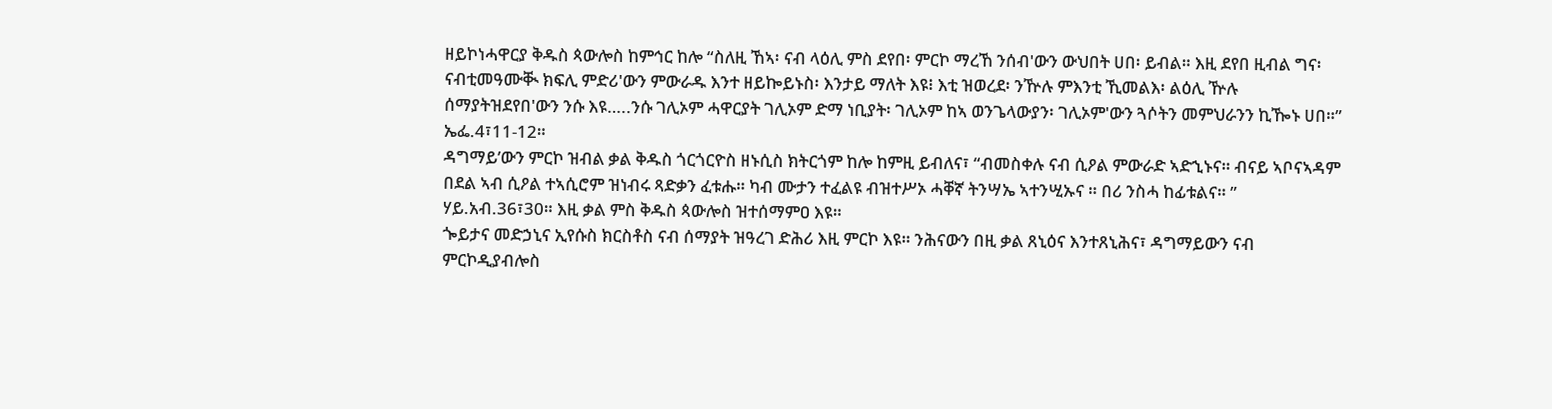ዘይኮነሓዋርያ ቅዱስ ጳውሎስ ከምኅር ከሎ “ስለዚ ኸኣ፡ ናብ ላዕሊ ምስ ደየበ፡ ምርኮ ማረኸ ንሰብ'ውን ውህበት ሀበ፡ ይብል። እዚ ደየበ ዚብል ግና፡ ናብቲመዓሙቚ ክፍሊ ምድሪ'ውን ምውራዱ እንተ ዘይኰይኑስ፡ እንታይ ማለት እዩ፧ እቲ ዝወረደ፡ ንዅሉ ምእንቲ ኺመልእ፡ ልዕሊ ዅሉ ሰማያትዝደየበ'ውን ንሱ እዩ…..ንሱ ገሊኦም ሓዋርያት ገሊኦም ድማ ነቢያት፡ ገሊኦም ከኣ ወንጌላውያን፡ ገሊኦም'ውን ጓሶትን መምህራንን ኪዀኑ ሀበ።” ኤፌ.4፣11-12።
ዳግማይ’ውን ምርኮ ዝብል ቃል ቅዱስ ጎርጎርዮስ ዘኑሲስ ክትርጎም ከሎ ከምዚ ይብለና፣ “ብመስቀሉ ናብ ሲዖል ምውራድ ኣድኂኑና። ብናይ ኣቦናኣዳም በደል ኣብ ሲዖል ተኣሲሮም ዝነብሩ ጻድቃን ፈቱሑ። ካብ ሙታን ተፈልዩ ብዝተሥኦ ሓቐኛ ትንሣኤ ኣተንሢኡና ። በሪ ንስሓ ከፊቱልና። ” ሃይ.አብ.36፣30። እዚ ቃል ምስ ቅዱስ ጳውሎስ ዝተሰማምዐ እዩ።
ጐይታና መድኃኒና ኢየሱስ ክርስቶስ ናብ ሰማያት ዝዓረገ ድሕሪ እዚ ምርኮ እዩ። ንሕናውን በዚ ቃል ጸኒዕና እንተጸኒሕና፣ ዳግማይውን ናብ ምርኮዲያብሎስ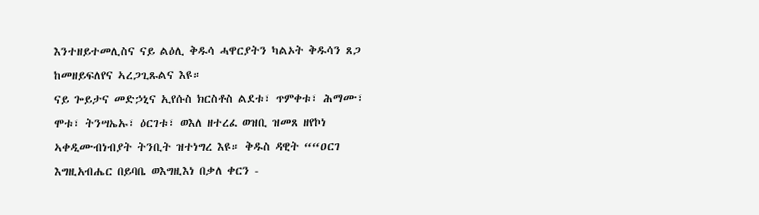እንተዘይተመሊስና ናይ ልዕሊ ቅዱሳ ሓዋርያትን ካልኦት ቅዱሳን ጸጋ ከመዘይፍለየና ኣረጋጊጹልና እዩ።
ናይ ጐይታና መድኃኒና ኢየሱስ ክርስቶስ ልደቱ፣ ጥምቀቱ፣ ሕማሙ፣ ሞቱ፣ ትንሣኤኡ፣ ዕርገቱ፣ ወእለ ዘተረፈ ወዝቢ ዝመጸ ዘየኮነ ኣቀዲሙብነብያት ትንቢት ዝተነግረ እዩ። ቅዱስ ዳዊት ““ዐርገ እግዚአብሔር በይባቤ ወእግዚእነ በቃለ ቀርን -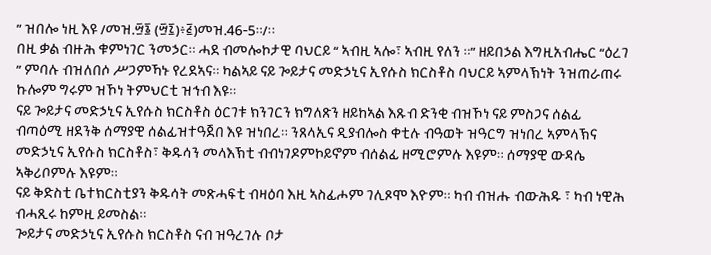” ዝበሎ ነዚ እዩ /መዝ.፵፮ (፵፯)፥፭)መዝ.46-5።/፡፡
በዚ ቃል ብዙሕ ቁምነገር ንመኃር። ሓደ ብመሎኮታዊ ባህርይ “ ኣብዚ ኣሎ፣ ኣብዚ የለን ።” ዘይበኃል እግዚአብሔር “ዕረገ ” ምባሉ ብዝለበሶ ሥጋምኻኑ የረደኣና። ካልኣይ ናይ ጐይታና መድኃኒና ኢየሱስ ክርስቶስ ባህርይ ኣምላኽነት ንዝጠራጠሩ ኩሎም ግሩም ዝኾነ ትምህርቲ ዝኅብ እዩ።
ናይ ጐይታና መድኃኒና ኢየሱስ ክርስቶስ ዕርገቱ ክንገርን ክግለጽን ዘይከኣል እጹብ ድንቂ ብዝኾነ ናይ ምስጋና ሰልፊ ብጣዕሚ ዘደንቅ ሰማያዊ ሰልፊዝተዓጀበ እዩ ዝነበረ። ንጸላኢና ዲያብሎስ ቀቲሉ ብዓወት ዝዓርግ ዝነበረ ኣምላኽና መድኃኒና ኢየሱስ ክርስቶስ፣ ቅዱሳን መላእኽቲ ብብነገዶምኮይኖም ብሰልፊ ዘሚሮምሉ እዩም። ሰማያዊ ውዳሴ ኣቅሪቦምሉ እዩም።
ናይ ቅድስቲ ቤተክርስቲያን ቅዱሳት መጽሓፍቲ ብዛዕባ እዚ ኣስፊሖም ገሊጾሞ እዮም። ካብ ብዝሑ ብውሕዱ ፣ ካብ ነዊሕ ብሓጺሩ ከምዚ ይመስል።
ጐይታና መድኃኒና ኢየሱስ ክርስቶስ ናብ ዝዓረገሉ ቦታ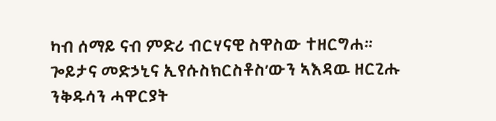ካብ ሰማይ ናብ ምድሪ ብርሃናዊ ስዋስው ተዘርግሐ። ጐይታና መድኃኒና ኢየሱስክርስቶስ’ውን ኣእዳዉ ዘርጊሑ ንቅዱሳን ሓዋርያት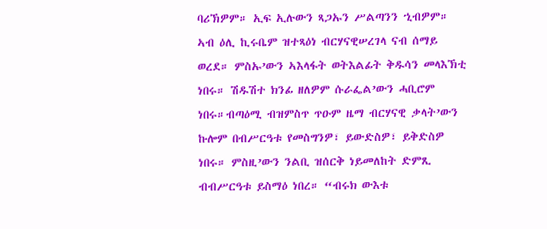ባሪኽዎም። ኢፍ ኢሉውን ጻጋኡን ሥልጣንን ኂብዎም። ኣብ ዕሊ ኪሩቤም ዝተጻዕነ ብርሃናዊሠረገላ ናብ ሰማይ ወረደ። ምስኡ’ውን ኣእላፋት ወትእልፊት ቅዱሳን መላእኽቲ ነበሩ። ሽዱሽተ ክንፊ ዘለዎም ሱራፌል’ውን ሓቢሮም ነበሩ።ብጣዕሚ ብዝምስጥ ጥዑም ዜማ ብርሃናዊ ቃላት’ውን ኩሎም በብሥርዓቱ የመስግንዎ፣ ይውድስዎ፣ ይቅድስዎ ነበሩ። ምስዚ’ውን ንልቢ ዝሰርቅ ነይመለከት ድምጺ ብብሥርዓቱ ይስማዕ ነበረ። “ብሩክ ውእቱ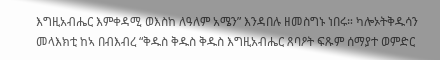እግዚአብሔር እምቀዳሚ ወእስከ ለዓለም አሜን” እንዳበሉ ዘመስግኑ ነበሩ። ካሎኦትቅዱሳን መላእክቲ ከኣ በብእብረ “ቅዱስ ቅዱስ ቅዱስ እግዚአብሔር ጸባዖት ፍጹም ሰማያተ ወምድር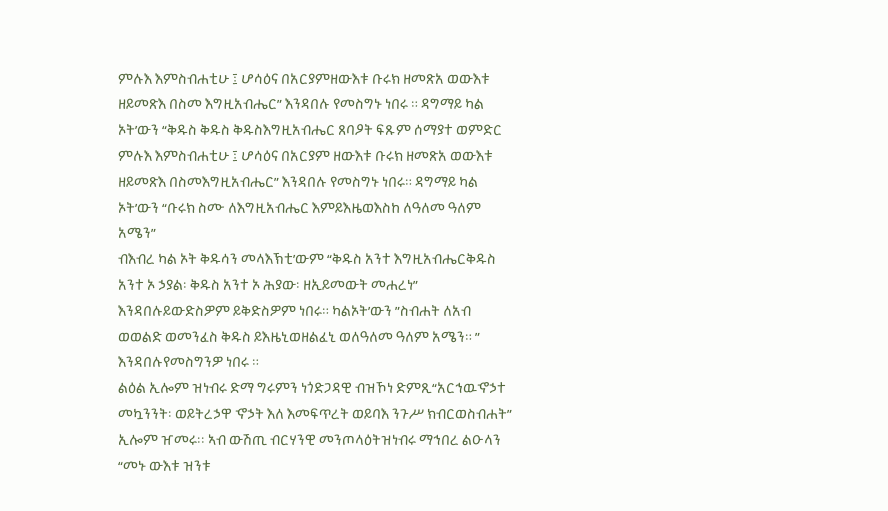ምሉእ እምስብሐቲሁ ፤ ሆሳዕና በአርያምዘውእቱ ቡሩክ ዘመጽአ ወውእቱ ዘይመጽእ በስመ እግዚአብሔር” እንዳበሉ የመስግኑ ነበሩ ። ዳግማይ ካል ኦት’ውን “ቅዱስ ቅዱስ ቅዱስእግዚአብሔር ጸባዖት ፍጹም ሰማያተ ወምድር ምሉእ እምስብሐቲሁ ፤ ሆሳዕና በአርያም ዘውእቱ ቡሩክ ዘመጽአ ወውእቱ ዘይመጽእ በስመእግዚአብሔር” እንዳበሉ የመስግኑ ነበሩ። ዳግማይ ካል ኦት’ውን “ቡሩክ ስሙ ለእግዚአብሔር እምይእዜወእስከ ለዓለመ ዓለም አሜን”
ብእብረ ካል ኦት ቅዱሳን መላእኽቲ’ውም “ቅዱስ አንተ እግዚአብሔርቅዱስ አንተ ኦ ኃያል፡ ቅዱስ አንተ ኦ ሕያው፡ ዘኢይመውት መሐረነ” እንዳበሉይውድስዎም ይቅድስዎም ነበሩ። ካልኦት’ውን ”ስብሐት ለአብ ወወልድ ወመንፈስ ቅዱስ ይእዜኒወዘልፈኒ ወለዓለመ ዓለም አሜን። ” እንዳበሉየመስግንዎ ነበሩ ።
ልዕል ኢሎም ዝነብሩ ድማ ግሩምን ነጎድጋዳዊ ብዝኾነ ድምጺ“አርኅዉኆኃተ መኳንንት፡ ወይትረኃዋ ኆኃት እለ እመፍጥረት ወይባእ ንጉሥ ክብርወስብሐት” ኢሎም ዠመሩ፡፡ ኣብ ውሽጢ ብርሃንዊ መንጦላዕትዝነብሩ ማኅበረ ልዑላን “መኑ ውእቱ ዝንቱ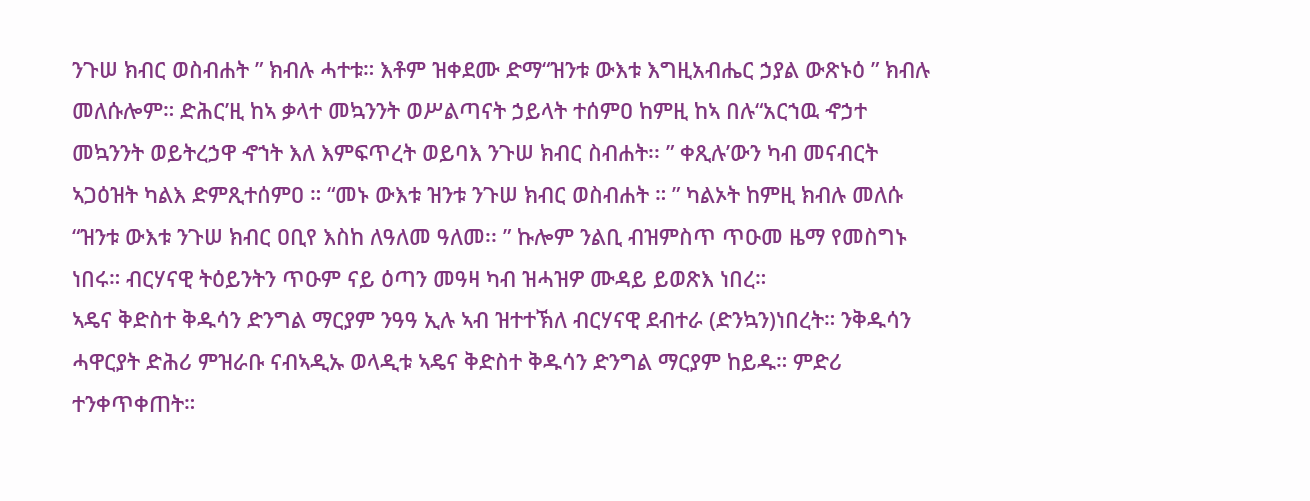ንጉሠ ክብር ወስብሐት ” ክብሉ ሓተቱ። እቶም ዝቀደሙ ድማ“ዝንቱ ውእቱ እግዚአብሔር ኃያል ውጽኑዕ ” ክብሉ መለሱሎም። ድሕር’ዚ ከኣ ቃላተ መኳንንት ወሥልጣናት ኃይላት ተሰምዐ ከምዚ ከኣ በሉ“አርኀዉ ኆኃተ መኳንንት ወይትረኃዋ ኆኀት እለ እምፍጥረት ወይባእ ንጉሠ ክብር ስብሐት፡፡ ” ቀጺሉ’ውን ካብ መናብርት ኣጋዕዝት ካልእ ድምጺተሰምዐ ። “መኑ ውእቱ ዝንቱ ንጉሠ ክብር ወስብሐት ። ” ካልኦት ከምዚ ክብሉ መለሱ “ዝንቱ ውእቱ ንጉሠ ክብር ዐቢየ እስከ ለዓለመ ዓለመ፡፡ ” ኩሎም ንልቢ ብዝምስጥ ጥዑመ ዜማ የመስግኑ ነበሩ። ብርሃናዊ ትዕይንትን ጥዑም ናይ ዕጣን መዓዛ ካብ ዝሓዝዎ ሙዳይ ይወጽእ ነበረ።
ኣዴና ቅድስተ ቅዱሳን ድንግል ማርያም ንዓዓ ኢሉ ኣብ ዝተተኽለ ብርሃናዊ ደብተራ (ድንኳን)ነበረት። ንቅዱሳን ሓዋርያት ድሕሪ ምዝራቡ ናብኣዲኡ ወላዲቱ ኣዴና ቅድስተ ቅዱሳን ድንግል ማርያም ከይዱ። ምድሪ ተንቀጥቀጠት።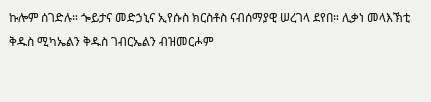ኩሎም ሰገድሉ። ጐይታና መድኃኒና ኢየሱስ ክርስቶስ ናብሰማያዊ ሠረገላ ደየበ። ሊቃነ መላእኽቲ ቅዱስ ሚካኤልን ቅዱስ ገብርኤልን ብዝመርሖም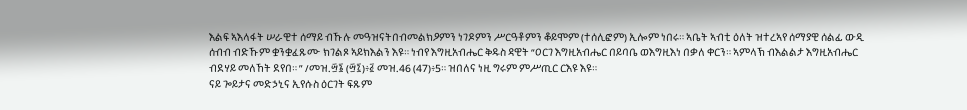እልፍ ኣእላፋት ሠራዊተ ሰማይ ብኹሉ መዓዝናትበብመልክዖምን ነገዶምን ሥርዓቶምን ቆይሞም (ተሰሊፎም) ኢሎም ነበሩ። ኣቤት ኣብቲ ዕለት ዝተረኣየ ሰማያዊ ሰልፊ ውዲ ሰብብ ብድኹም ቋንቋፈጹሙ ክገልጾ ኣይክእልን እዩ። ነብየ እግዚአብሔር ቅዱስ ዳዊት “ዐርገ እግዚአብሔር በይባቤ ወእግዚእነ በቃለ ቀርን። ኣምላኽ ብእልልታ እግዚአብሔር ብደሃይ መለኸት ደየበ። ” /መዝ.፵፮ (፵፯)፥፭ መዝ.46 (47)፥5። ዝበለና ነዚ ግሩም ምሥጢር ርእዩ እዩ።
ናይ ጐይታና መድኃኒና ኢየሱስ ዕርገት ፍጹም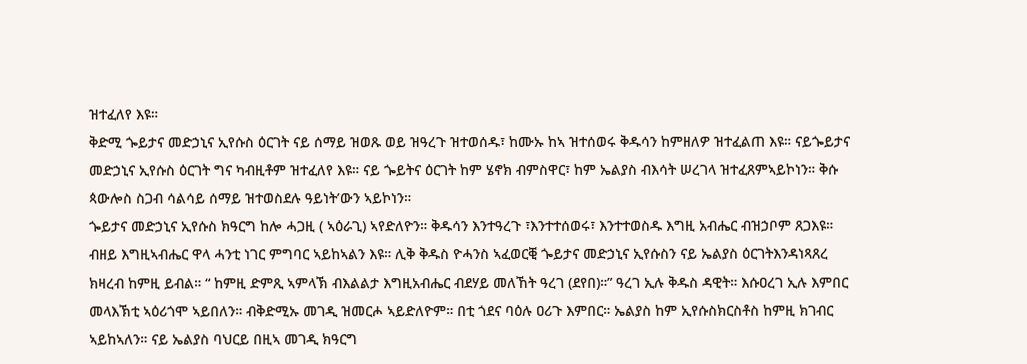ዝተፈለየ እዩ።
ቅድሚ ጐይታና መድኃኒና ኢየሱስ ዕርገት ናይ ሰማይ ዝወጹ ወይ ዝዓረጉ ዝተወሰዱ፣ ከሙኡ ከኣ ዝተሰወሩ ቅዱሳን ከምዘለዎ ዝተፈልጠ እዩ። ናይጐይታና መድኃኒና ኢየሱስ ዕርገት ግና ካብዚቶም ዝተፈለየ እዩ። ናይ ጐይትና ዕርገት ከም ሄኖክ ብምስዋር፣ ከም ኤልያስ ብእሳት ሠረገላ ዝተፈጸምኣይኮነን። ቅሱ ጳውሎስ ስጋብ ሳልሳይ ሰማይ ዝተወስደሉ ዓይነት’ውን ኣይኮነን።
ጐይታና መድኃኒና ኢየሱስ ክዓርግ ከሎ ሓጋዚ ( ኣዕራጊ) ኣየድለዮን። ቅዱሳን እንተዓረጉ ፣እንተተሰወሩ፣ እንተተወስዱ እግዚ አብሔር ብዝኃቦም ጸጋእዩ። ብዘይ እግዚኣብሔር ዋላ ሓንቲ ነገር ምግባር ኣይከኣልን እዩ። ሊቅ ቅዱስ ዮሓንስ ኣፈወርቒ ጐይታና መድኃኒና ኢየሱስን ናይ ኤልያስ ዕርገትእንዳነጻጸረ ክዛረብ ከምዚ ይብል። “ ከምዚ ድምጺ ኣምላኽ ብእልልታ እግዚአብሔር ብደሃይ መለኸት ዓረገ (ደየበ)።” ዓረገ ኢሉ ቅዱስ ዳዊት። እሱዐረገ ኢሉ እምበር መላእኽቲ ኣዕሪጎሞ ኣይበለን። ብቅድሚኡ መገዲ ዝመርሖ ኣይድለዮም። በቲ ጎደና ባዕሉ ዐሪጉ እምበር። ኤልያስ ከም ኢየሱስክርስቶስ ከምዚ ክገብር ኣይከኣለን። ናይ ኤልያስ ባህርይ በዚኣ መገዲ ክዓርግ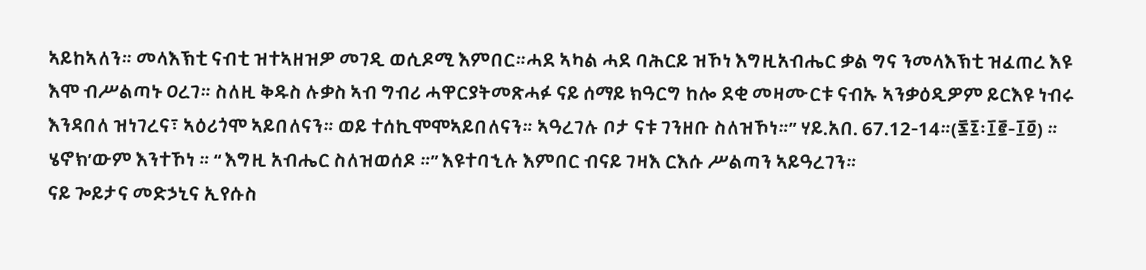ኣይከኣለን። መላእኽቲ ናብቲ ዝተኣዘዝዎ መገዲ ወሲዶሚ እምበር።ሓደ ኣካል ሓደ ባሕርይ ዝኾነ እግዚአብሔር ቃል ግና ንመላእኽቲ ዝፈጠረ እዩ እሞ ብሥልጣኑ ዐረገ። ስለዚ ቅዱስ ሉቃስ ኣብ ግብሪ ሓዋርያትመጽሓፉ ናይ ሰማይ ክዓርግ ከሎ ደቂ መዛሙርቱ ናብኡ ኣንቃዕዲዎም ይርእዩ ነብሩ እንዳበለ ዝነገረና፣ ኣዕሪጎሞ ኣይበለናን። ወይ ተሰኪሞሞኣይበለናን። ኣዓረገሉ ቦታ ናቱ ገንዘቡ ስለዝኾነ።” ሃይ.አበ. 67.12-14።(፷፯፡፲፪-፲፬) ። ሄኖክ’ውም እንተኾነ ። “ እግዚ አብሔር ስለዝወሰዶ ።” እዩተባኂሉ እምበር ብናይ ገዛእ ርእሱ ሥልጣን ኣይዓረገን።
ናይ ጐይታና መድኃኒና ኢየሱስ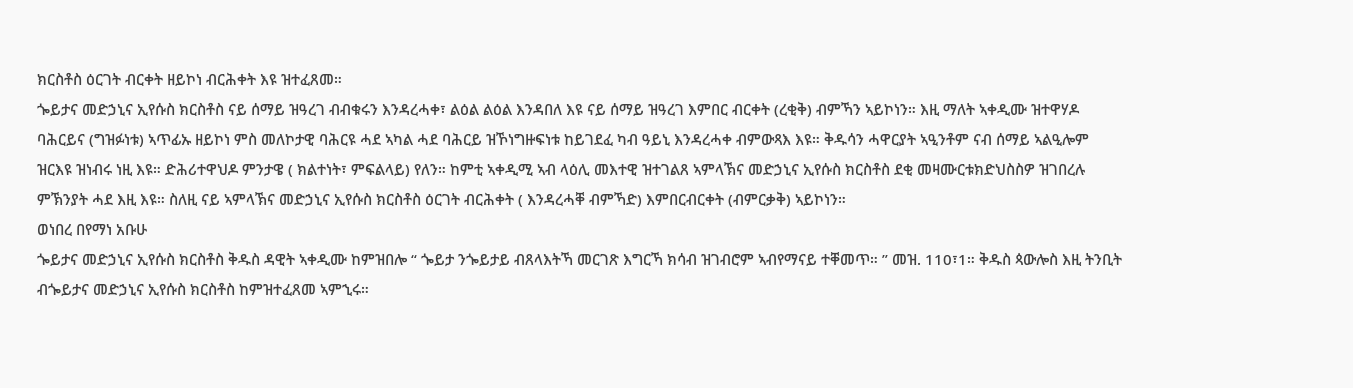ክርስቶስ ዕርገት ብርቀት ዘይኮነ ብርሕቀት እዩ ዝተፈጸመ።
ጐይታና መድኃኒና ኢየሱስ ክርስቶስ ናይ ሰማይ ዝዓረገ ብብቁሩን እንዳረሓቀ፣ ልዕል ልዕል እንዳበለ እዩ ናይ ሰማይ ዝዓረገ እምበር ብርቀት (ረቂቅ) ብምኻን ኣይኮነን። እዚ ማለት ኣቀዲሙ ዝተዋሃዶ ባሕርይና (ግዝፉነቱ) ኣጥፊኡ ዘይኮነ ምስ መለኮታዊ ባሕርዩ ሓደ ኣካል ሓደ ባሕርይ ዝኾነግዙፍነቱ ከይገደፈ ካብ ዓይኒ እንዳረሓቀ ብምውጻእ እዩ። ቅዱሳን ሓዋርያት ኣዒንቶም ናብ ሰማይ ኣልዒሎም ዝርእዩ ዝነብሩ ነዚ እዩ። ድሕሪተዋህዶ ምንታዌ ( ክልተነት፣ ምፍልላይ) የለን። ከምቲ ኣቀዲሚ ኣብ ላዕሊ መእተዊ ዝተገልጸ ኣምላኽና መድኃኒና ኢየሱስ ክርስቶስ ደቂ መዛሙርቱክድህስስዎ ዝገበረሉ ምኽንያት ሓደ እዚ እዩ። ስለዚ ናይ ኣምላኽና መድኃኒና ኢየሱስ ክርስቶስ ዕርገት ብርሕቀት ( እንዳረሓቐ ብምኻድ) እምበርብርቀት (ብምርቃቅ) ኣይኮነን።
ወነበረ በየማነ አቡሁ
ጐይታና መድኃኒና ኢየሱስ ክርስቶስ ቅዱስ ዳዊት ኣቀዲሙ ከምዝበሎ “ ጐይታ ንጐይታይ ብጸላእትኻ መርገጽ እግርኻ ክሳብ ዝገብሮም ኣብየማናይ ተቐመጥ። ” መዝ. 110፣1። ቅዱስ ጳውሎስ እዚ ትንቢት ብጐይታና መድኃኒና ኢየሱስ ክርስቶስ ከምዝተፈጸመ ኣምኂሩ።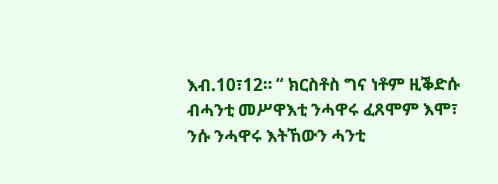እብ.10፣12። “ ክርስቶስ ግና ነቶም ዚቕድሱ ብሓንቲ መሥዋእቲ ንሓዋሩ ፈጸሞም እሞ፣ ንሱ ንሓዋሩ እትኸውን ሓንቲ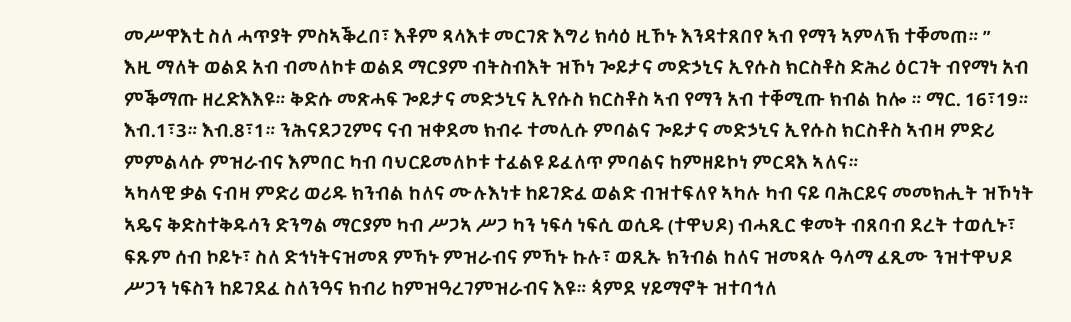መሥዋእቲ ስለ ሓጥያት ምስኣቕረበ፣ እቶም ጻላእቱ መርገጽ እግሪ ክሳዕ ዚኾኑ እንዳተጸበየ ኣብ የማን ኣምላኽ ተቐመጠ። ”
እዚ ማለት ወልደ አብ ብመለኮቱ ወልደ ማርያም ብትስብእት ዝኾነ ጐይታና መድኃኒና ኢየሱስ ክርስቶስ ድሕሪ ዕርገት ብየማነ አብ ምቕማጡ ዘረድእእዩ። ቅድሱ መጽሓፍ ጐይታና መድኃኒና ኢየሱስ ክርስቶስ ኣብ የማን አብ ተቐሚጡ ክብል ከሎ ። ማር. 16፣19። እብ.1፣3። እብ.8፣1። ንሕናደጋጊምና ናብ ዝቀደመ ክብሩ ተመሊሱ ምባልና ጐይታና መድኃኒና ኢየሱስ ክርስቶስ ኣብዛ ምድሪ ምምልላሱ ምዝራብና እምበር ካብ ባህርይመለኮቱ ተፈልዩ ይፈለጥ ምባልና ከምዘይኮነ ምርዳእ ኣለና።
ኣካላዊ ቃል ናብዛ ምድሪ ወሪዱ ክንብል ከለና ሙሉእነቱ ከይገድፈ ወልድ ብዝተፍለየ ኣካሉ ካብ ናይ ባሕርይና መመክሒት ዝኾነት ኣዴና ቅድስተቅዱሳን ድንግል ማርያም ካብ ሥጋኣ ሥጋ ካን ነፍሳ ነፍሲ ወሲዱ (ተዋህዶ) ብሓጺር ቁመት ብጸባብ ደረት ተወሲኑ፣ ፍጹም ሰብ ኮይኑ፣ ስለ ድኅነትናዝመጸ ምኻኑ ምዝራብና ምኻኑ ኩሉ፣ ወጺኡ ክንብል ከለና ዝመጻሉ ዓላማ ፈጺሙ ንዝተዋህዶ ሥጋን ነፍስን ከይገደፈ ስለንዓና ክብሪ ከምዝዓረገምዝራብና እዩ። ጳምደ ሃይማኖት ዝተባኅለ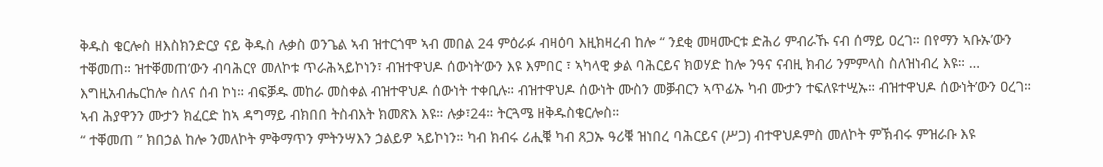ቅዱስ ቄርሎስ ዘእስክንድርያ ናይ ቅዱስ ሉቃስ ወንጌል ኣብ ዝተርጎሞ ኣብ መበል 24 ምዕራፉ ብዛዕባ እዚክዛረብ ከሎ “ ንደቂ መዛሙርቱ ድሕሪ ምብራኹ ናብ ሰማይ ዐረገ። በየማን ኣቡኡ’ውን ተቐመጠ። ዝተቐመጠ’ውን ብባሕርየ መለኮቱ ጥራሕኣይኮነን፣ ብዝተዋህዶ ሰውነት’ውን እዩ እምበር ፣ ኣካላዊ ቃል ባሕርይና ክወሃድ ከሎ ንዓና ናብዚ ክብሪ ንምምላስ ስለዝነብረ እዩ። … እግዚአብሔርከሎ ስለና ሰብ ኮነ። ብፍቓዱ መከራ መስቀል ብዝተዋህዶ ሰውነት ተቀቢሉ። ብዝተዋህዶ ሰውነት ሙስን መቓብርን ኣጥፊኡ ካብ ሙታን ተፍለዩተሢኡ። ብዝተዋህዶ ሰውነት’ውን ዐረገ። ኣብ ሕያዋንን ሙታን ክፈርድ ከኣ ዳግማይ ብክበበ ትስብእት ክመጽእ እዩ። ሉቃ፣24። ትርጓሜ ዘቅዱስቄርሎስ።
“ ተቐመጠ ” ክበኃል ከሎ ንመለኮት ምቅማጥን ምትንሣእን ኃልይዎ ኣይኮነን። ካብ ክብሩ ሪሒቑ ካብ ጸጋኡ ዓሪቑ ዝነበረ ባሕርይና (ሥጋ) ብተዋህዶምስ መለኮት ምኽብሩ ምዝራቡ እዩ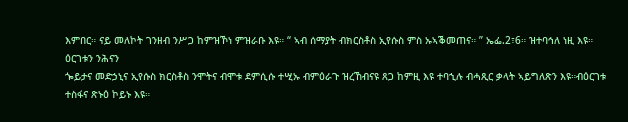እምበር። ናይ መለኮት ገንዘብ ንሥጋ ከምዝኾነ ምዝራቡ እዩ። “ ኣብ ሰማያት ብክርስቶስ ኢየሱስ ምስ ኡኣቕመጠና። ” ኤፌ.2፣6። ዝተባኅለ ነዚ እዩ።
ዕርገቱን ንሕናን
ጐይታና መድኃኒና ኢየሱስ ክርስቶስ ንሞትና ብሞቱ ደምሲሱ ተሢኡ ብምዕራጉ ዝረኸብናዩ ጸጋ ከምዚ እዩ ተባኂሉ ብሓጺር ቃላት ኣይግለጽን እዩ።ብዕርገቱ ተስፋና ጽኑዕ ኮይኑ እዩ።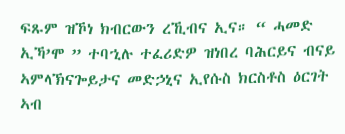ፍጹም ዝኾነ ክብርውን ረኺብና ኢና። “ ሓመድ ኢኻ’ሞ ” ተባኂሉ ተፈሪድዎ ዝነበረ ባሕርይና ብናይ ኣምላኽናጐይታና መድኃኒና ኢየሱስ ክርስቶስ ዕርገት ኣብ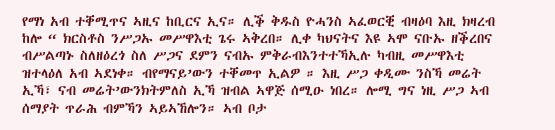የማነ አብ ተቐሚጥና ኣዚና ከቢርና ኢና። ሊቕ ቅዱስ ዮሓንስ ኣፈወርቒ ብዛዕባ እዚ ክዛረብ ከሎ “ ክርስቶስ ንሥጋኡ መሥዋእቲ ጌሩ ኣቅረበ። ሊቀ ካህናትና እዩ ኣሞ ናቡኡ ዘቕረበና ብሥልጣኑ ስለዘዕረጎ ስለ ሥጋና ደምን ናብኡ ምቅራብእንተተኻኢሉ ካብዚ መሥዋእቲ ዝተላዕለ አብ ኣደነቀ። ብየማናይ’ውን ተቐመጥ ኢልዎ ። እዚ ሥጋ ቀዲሙ ንስኻ መሬት ኢኻ፣ ናብ መሬት’ውንክትምለስ ኢኻ ዝብል ኣዋጅ ሰሚዑ ነበረ። ሎሚ ግና ነዚ ሥጋ ኣብ ሰማያት ጥራሕ ብምኻን ኣይኣኸሎን። ኣብ ቦታ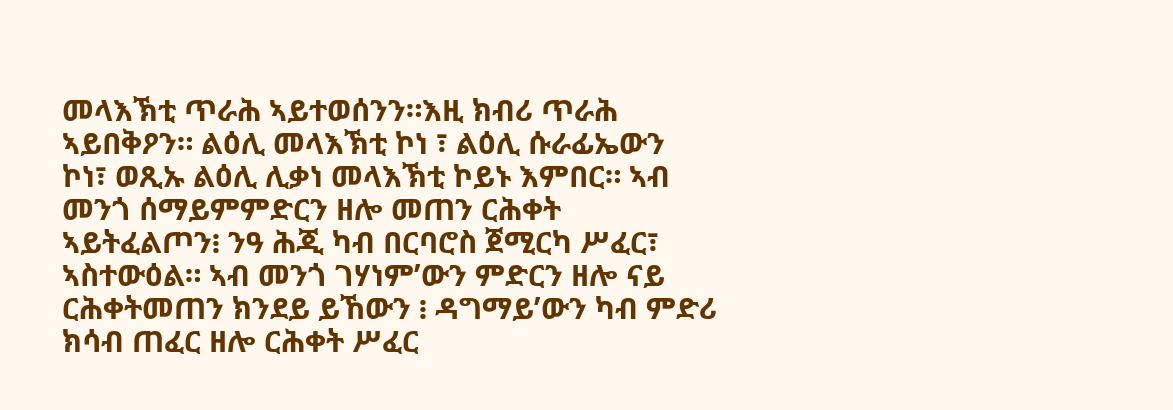መላእኽቲ ጥራሕ ኣይተወሰንን።እዚ ክብሪ ጥራሕ ኣይበቅዖን። ልዕሊ መላእኽቲ ኮነ ፣ ልዕሊ ሱራፊኤውን ኮነ፣ ወጺኡ ልዕሊ ሊቃነ መላእኽቲ ኮይኑ እምበር። ኣብ መንጎ ሰማይምምድርን ዘሎ መጠን ርሕቀት ኣይትፈልጦን᎒ ንዓ ሕጂ ካብ በርባሮስ ጀሚርካ ሥፈር፣ ኣስተውዕል። ኣብ መንጎ ገሃነም’ውን ምድርን ዘሎ ናይ ርሕቀትመጠን ክንደይ ይኸውን ᎒ ዳግማይ’ውን ካብ ምድሪ ክሳብ ጠፈር ዘሎ ርሕቀት ሥፈር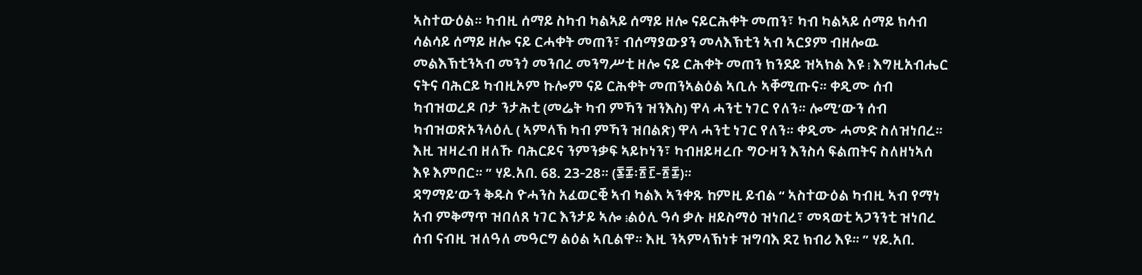ኣስተውዕል። ካብዚ ሰማይ ስካብ ካልኣይ ሰማይ ዘሎ ናይርሕቀት መጠን፣ ካብ ካልኣይ ሰማይ ክሳብ ሳልሳይ ሰማይ ዘሎ ናይ ርሓቀት መጠን፣ ብሰማያውያን መላእኽቲን ኣብ ኣርያም ብዘሎዉ መልእኽቲንኣብ መንጎ መንበረ መንግሥቲ ዘሎ ናይ ርሕቀት መጠን ክንደይ ዝኣክል እዩ ᎒ እግዚአብሔር ናትና ባሕርይ ካብዚኦም ኩሎም ናይ ርሕቀት መጠንኣልዕል ኣቢሉ ኣቐሚጡና። ቀዲሙ ሰብ ካብዝወረዶ ቦታ ንታሕቲ (መሬት ካብ ምኻን ዝንእስ) ዋላ ሓንቲ ነገር የለን። ሎሚ’ውን ሰብ ካብዝወጽኦንላዕሊ ( ኣምላኽ ካብ ምኻን ዝበልጽ) ዋላ ሓንቲ ነገር የለን። ቀዲሙ ሓመድ ስለዝነበረ። እዚ ዝዛረብ ዘለኹ ባሕርይና ንምንቃፍ ኣይኮነን፣ ካብዘይዛረቡ ግዑዛን እንስሳ ፍልጠትና ስለዘነኣሰ እዩ እምበር። ” ሃይ.አበ. 68. 23-28። (፷፰፡፳፫-፳፰)።
ዳግማይ’ውን ቅዱስ ዮሓንስ አፈወርቒ ኣብ ካልእ ኣንቀጹ ከምዚ ይብል “ ኣስተውዕል ካብዚ ኣብ የማነ አብ ምቅማጥ ዝበለጸ ነገር እንታይ ኣሎ ᎒ልዕሊ ዓሳ ቃሉ ዘይስማዕ ዝነበረ፣ መጻወቲ ኣጋንንቲ ዝነበረ ሰብ ናብዚ ዝለዓለ መዓርግ ልዕል ኣቢልዋ። እዚ ንኣምላኽነቱ ዝግባእ ደጊ ክብሪ እዩ። ” ሃይ.አበ.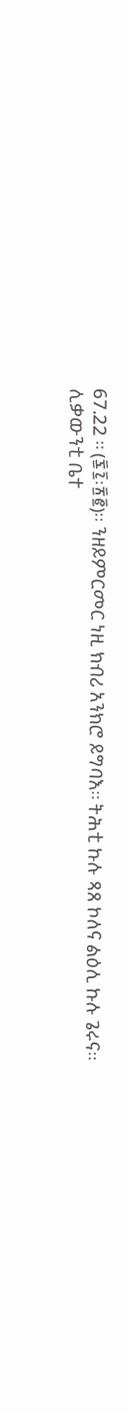67.22 ። (፷፯፡፳፪)፡፡ ንዘይምርመር ነዚ ክብሪ አንክሮ ይግባእ። ትሕቲ ኩሉ ጻጸ ኮለና ልዕሊ ኩሉ ጌሩና።
ሊቃውንቲ ቤተ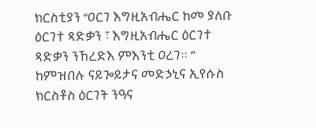ክርስቲያን “ዐርገ እግዚአብሔር ከመ ያለቡ ዕርገተ ጻድቃን ፣ እግዚአብሔር ዕርገተ ጻድቃን ንኸረድእ ምእንቲ ዐረገ። ” ከምዝበሉ ናይጐይታና መድኃኒና ኢየሱስ ክርስቶስ ዕርገት ንዓና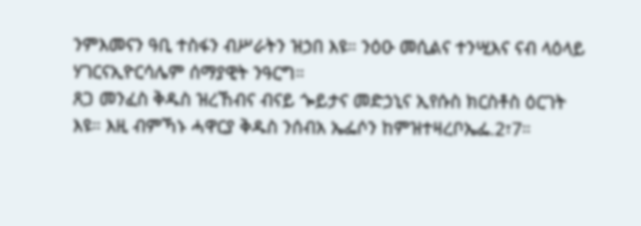ንምእመናን ዓቢ ተስፋን ብሥራትን ዝኃበ እዩ። ንዕዑ መሲልና ተንሢእና ናብ ላዕላይ ሃገርናኢዮርሳሌም ሰማያዊት ንዓርግ።
ጸጋ መንፈስ ቅዱስ ዝረኸብና ብናይ ጐይታና መድኃኒና ኢየሱስ ክርስቶስ ዕርገት እዩ። እዚ ብምኻኑ ሓዋርያ ቅዱስ ንሰብአ ኤፌሶን ከምዝተዛረቦኤፌ.2፣7።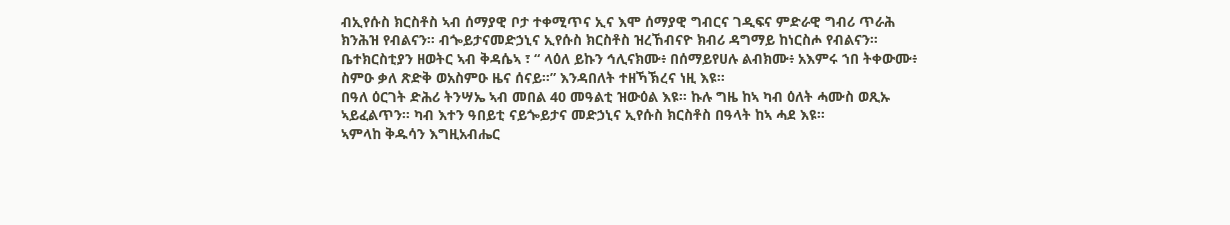ብኢየሱስ ክርስቶስ ኣብ ሰማያዊ ቦታ ተቀሚጥና ኢና እሞ ሰማያዊ ግብርና ገዲፍና ምድራዊ ግብሪ ጥራሕ ክንሕዝ የብልናን። ብጐይታናመድኃኒና ኢየሱስ ክርስቶስ ዝረኸብናዮ ክብሪ ዳግማይ ከነርስሖ የብልናን። ቤተክርስቲያን ዘወትር ኣብ ቅዳሴኣ ፣ “ ላዕለ ይኩን ኅሊናክሙ፥ በሰማይየሀሉ ልብክሙ፥ አእምሩ ኀበ ትቀውሙ፥ ስምዑ ቃለ ጽድቅ ወአስምዑ ዜና ሰናይ።” እንዳበለት ተዘኻኽረና ነዚ እዩ።
በዓለ ዕርገት ድሕሪ ትንሣኤ ኣብ መበል 40 መዓልቲ ዝውዕል እዩ። ኩሉ ግዜ ከኣ ካብ ዕለት ሓሙስ ወጺኡ ኣይፈልጥን። ካብ እተን ዓበይቲ ናይጐይታና መድኃኒና ኢየሱስ ክርስቶስ በዓላት ከኣ ሓደ እዩ።
ኣምላከ ቅዱሳን እግዚአብሔር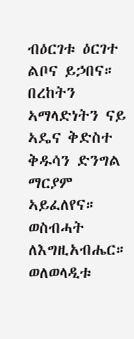ብዕርገቱ ዕርገተ ልቦና ይኃበና። በረከትን ኣማላድነትን ናይ ኣዴና ቅድስተ ቅዱሳን ድንግል ማርያም ኣይፈለየና።
ወስብሓት ለእግዚአብሔር።
ወለወላዲቱ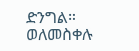ድንግል።
ወለመስቀሉ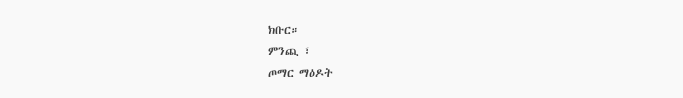ክቡር።
ምንጪ ፣
ጦማር ማዕዶት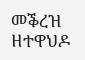መቕረዝ ዘተዋህዶ